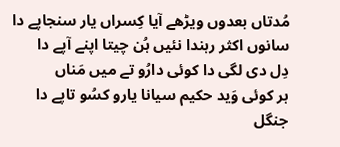مُدتاں بعدوں ویڑھے آیا کِسراں یار سنجاپے دا
سانوں اکثر رہندا نئیں ہُن چیتا اپنے آپے دا
دِل دی لگی دا کوئی دارُو تے میں مَناں
ہر کوئی وَید حکیم سیانا یارو کسُو تاپے دا
جنگل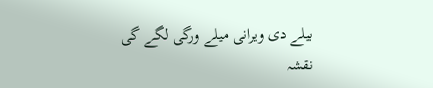بیلے دی ویرانی میلے ورگی لگے گی
نقشہ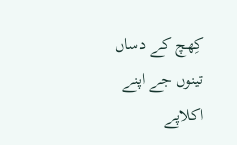کِھچ کے دساں تینوں جے اپنے اکلاپے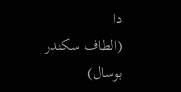دا
(الطاف سکندر بوسال)